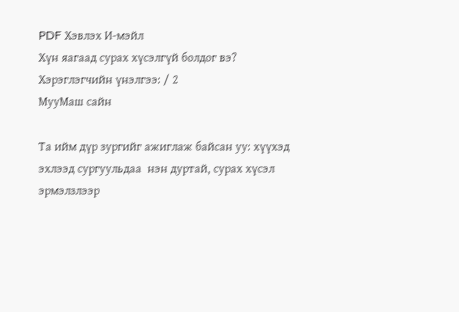PDF Хэвлэх И-мэйл
Хүн яагаад сурах хүсэлгүй болдог вэ?
Хэрэглэгчийн үнэлгээ: / 2
МууМаш сайн

Та ийм дүр зургийг ажиглаж байсан уу: хүүхэд эхлээд сургуульдаа  нэн дуртай, сурах хүсэл эрмэлзлээр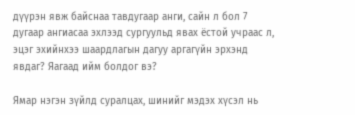дүүрэн явж байснаа тавдугаар анги, сайн л бол 7 дугаар ангиасаа эхлээд сургуульд явах ёстой учраас л, эцэг эхийнхээ шаардлагын дагуу аргагүйн эрхэнд явдаг? Яагаад ийм болдог вэ?

Ямар нэгэн зүйлд суралцах, шинийг мэдэх хүсэл нь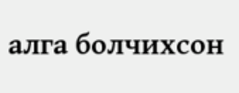алга болчихсон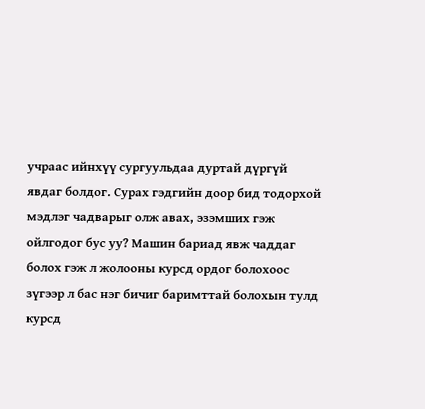учраас ийнхүү сургуульдаа дуртай дүргүй явдаг болдог. Сурах гэдгийн доор бид тодорхой мэдлэг чадварыг олж авах, эзэмших гэж ойлгодог бус уу? Машин бариад явж чаддаг болох гэж л жолооны курсд ордог болохоос зүгээр л бас нэг бичиг баримттай болохын тулд курсд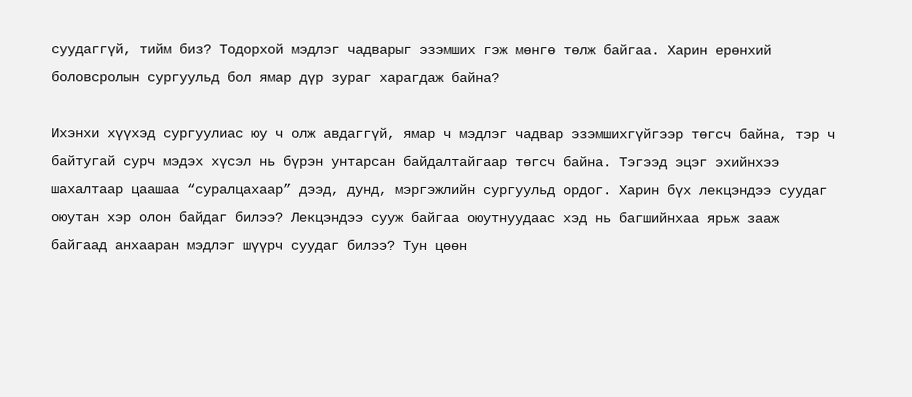суудаггүй, тийм биз? Тодорхой мэдлэг чадварыг эзэмших гэж мөнгө төлж байгаа. Харин ерөнхий боловсролын сургуульд бол ямар дүр зураг харагдаж байна?

Ихэнхи хүүхэд сургуулиас юу ч олж авдаггүй, ямар ч мэдлэг чадвар эзэмшихгүйгээр төгсч байна, тэр ч байтугай сурч мэдэх хүсэл нь бүрэн унтарсан байдалтайгаар төгсч байна. Тэгээд эцэг эхийнхээ шахалтаар цаашаа “суралцахаар” дээд, дунд, мэргэжлийн сургуульд ордог. Харин бүх лекцэндээ суудаг оюутан хэр олон байдаг билээ? Лекцэндээ сууж байгаа оюутнуудаас хэд нь багшийнхаа ярьж зааж байгаад анхааран мэдлэг шүүрч суудаг билээ? Тун цөөн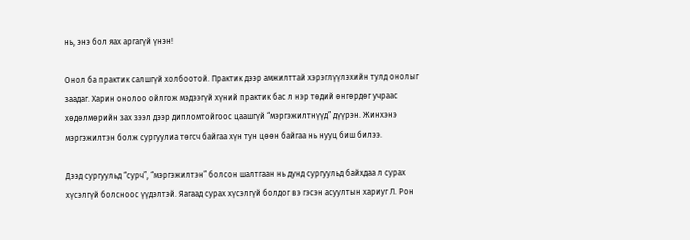нь, энэ бол яах аргагүй үнэн!

Онол ба практик салшгүй холбоотой. Практик дээр амжилттай хэрэглүүлэхийн тулд онолыг заадаг. Харин онолоо ойлгож мэдээгүй хүний практик бас л нэр төдий өнгөрдөг учраас хөдөлмөрийн зах зээл дээр дипломтойгоос цаашгүй “мэргэжилтнүүд” дүүрэн. Жинхэнэ мэргэжилтэн болж сургуулиа төгсч байгаа хүн тун цөөн байгаа нь нууц биш билээ.

Дээд сургуульд “сурч”, “мэргэжилтэн” болсон шалтгаан нь дунд сургуульд байхдаа л сурах хүсэлгүй болсноос үүдэлтэй. Яагаад сурах хүсэлгүй болдог вэ гэсэн асуултын хариуг Л. Рон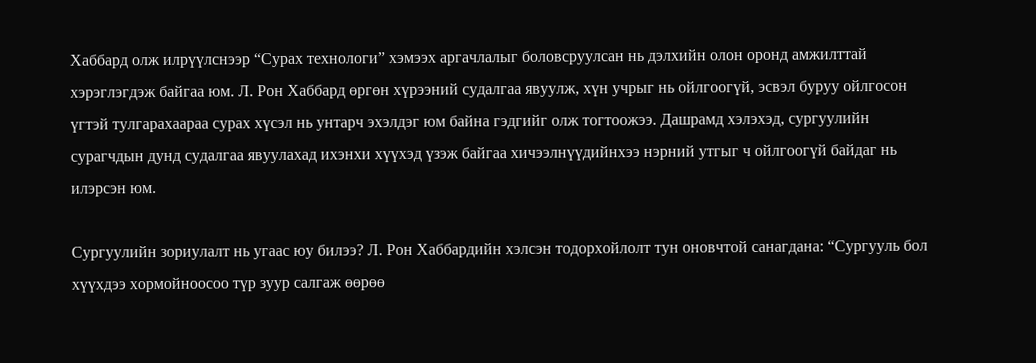Хаббард олж илрүүлснээр “Сурах технологи” хэмээх аргачлалыг боловсруулсан нь дэлхийн олон оронд амжилттай хэрэглэгдэж байгаа юм. Л. Рон Хаббард өргөн хүрээний судалгаа явуулж, хүн учрыг нь ойлгоогүй, эсвэл буруу ойлгосон үгтэй тулгарахаараа сурах хүсэл нь унтарч эхэлдэг юм байна гэдгийг олж тогтоожээ. Дашрамд хэлэхэд, сургуулийн сурагчдын дунд судалгаа явуулахад ихэнхи хүүхэд үзэж байгаа хичээлнүүдийнхээ нэрний утгыг ч ойлгоогүй байдаг нь илэрсэн юм.

Сургуулийн зориулалт нь угаас юу билээ? Л. Рон Хаббардийн хэлсэн тодорхойлолт тун оновчтой санагдана: “Сургууль бол хүүхдээ хормойноосоо түр зуур салгаж өөрөө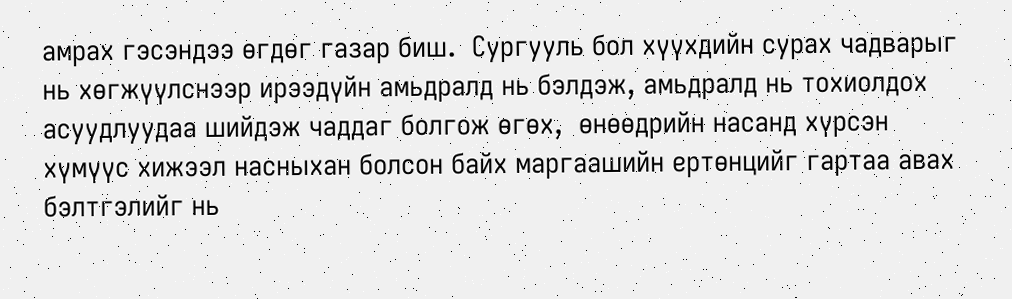амрах гэсэндээ өгдөг газар биш.  Сургууль бол хүүхдийн сурах чадварыг нь хөгжүүлснээр ирээдүйн амьдралд нь бэлдэж, амьдралд нь тохиолдох асуудлуудаа шийдэж чаддаг болгож өгөх,  өнөөдрийн насанд хүрсэн хүмүүс хижээл насныхан болсон байх маргаашийн ертөнцийг гартаа авах бэлтгэлийг нь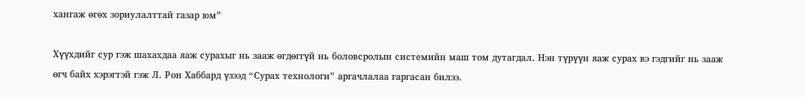хангаж өгөх зориулалттай газар юм”

Хүүхдийг сур гэж шахахдаа яаж сурахыг нь зааж өгдөггүй нь боловсролын системийн маш том дутагдал. Нэн түрүүн яаж сурах вэ гэдгийг нь зааж өгч байх хэрэгтэй гэж Л. Рон Хаббард үзээд “Сурах технологи” аргачлалаа гаргасан билээ.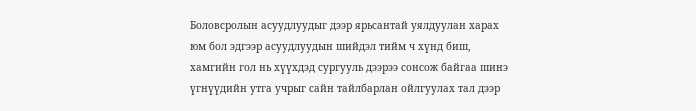Боловсролын асуудлуудыг дээр ярьсантай уялдуулан харах юм бол эдгээр асуудлуудын шийдэл тийм ч хүнд биш, хамгийн гол нь хүүхдэд сургууль дээрээ сонсож байгаа шинэ үгнүүдийн утга учрыг сайн тайлбарлан ойлгуулах тал дээр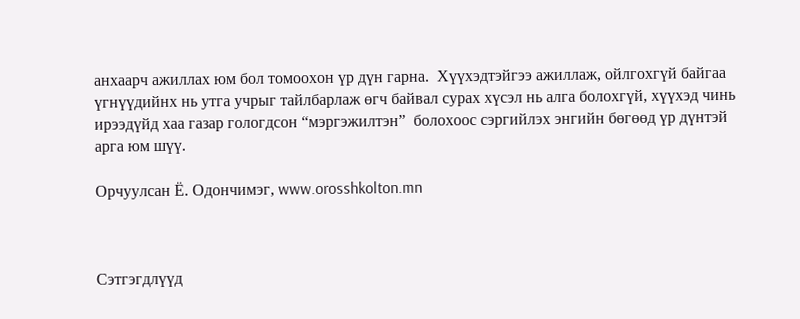анхаарч ажиллах юм бол томоохон үр дүн гарна.  Хүүхэдтэйгээ ажиллаж, ойлгохгүй байгаа үгнүүдийнх нь утга учрыг тайлбарлаж өгч байвал сурах хүсэл нь алга болохгүй, хүүхэд чинь ирээдүйд хаа газар гологдсон “мэргэжилтэн”  болохоос сэргийлэх энгийн бөгөөд үр дүнтэй арга юм шүү.

Орчуулсан Ё. Одончимэг, www.orosshkolton.mn



Сэтгэгдлүүд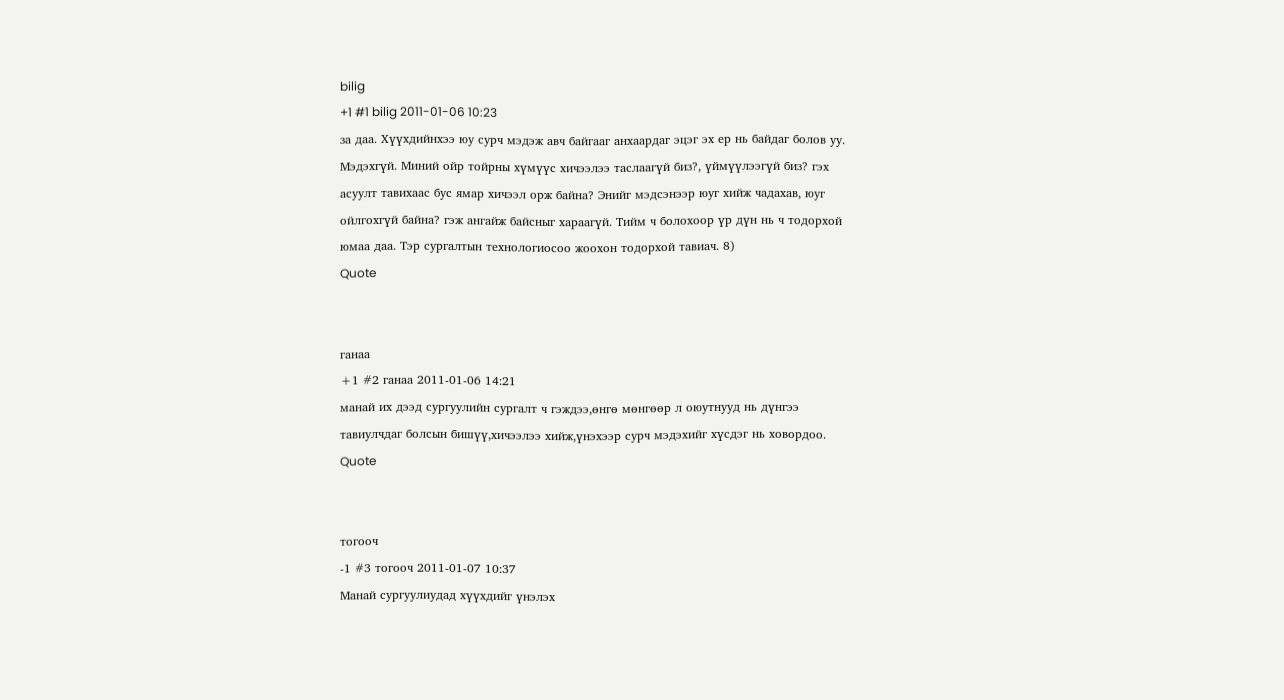bilig
+1 #1 bilig 2011-01-06 10:23
за даа. Хүүхдийнхээ юу сурч мэдэж авч байгааг анхаардаг эцэг эх ер нь байдаг болов уу. Мэдэхгүй. Миний ойр тойрны хүмүүс хичээлээ таслаагүй биз?, үймүүлээгүй биз? гэх асуулт тавихаас бус ямар хичээл орж байна? Энийг мэдсэнээр юуг хийж чадахав, юуг ойлгохгүй байна? гэж ангайж байсныг хараагүй. Тийм ч болохоор үр дүн нь ч тодорхой юмаа даа. Тэр сургалтын технологиосоо жоохон тодорхой тавиач. 8)
Quote


ганаа
+1 #2 ганаа 2011-01-06 14:21
манай их дээд сургуулийн сургалт ч гэждээ,өнгө мөнгөөр л оюутнууд нь дүнгээ тавиулчдаг болсын бишүү,хичээлээ хийж,үнэхээр сурч мэдэхийг хүсдэг нь ховордоо.
Quote


тогооч
-1 #3 тогооч 2011-01-07 10:37
Манай сургуулиудад хүүхдийг үнэлэх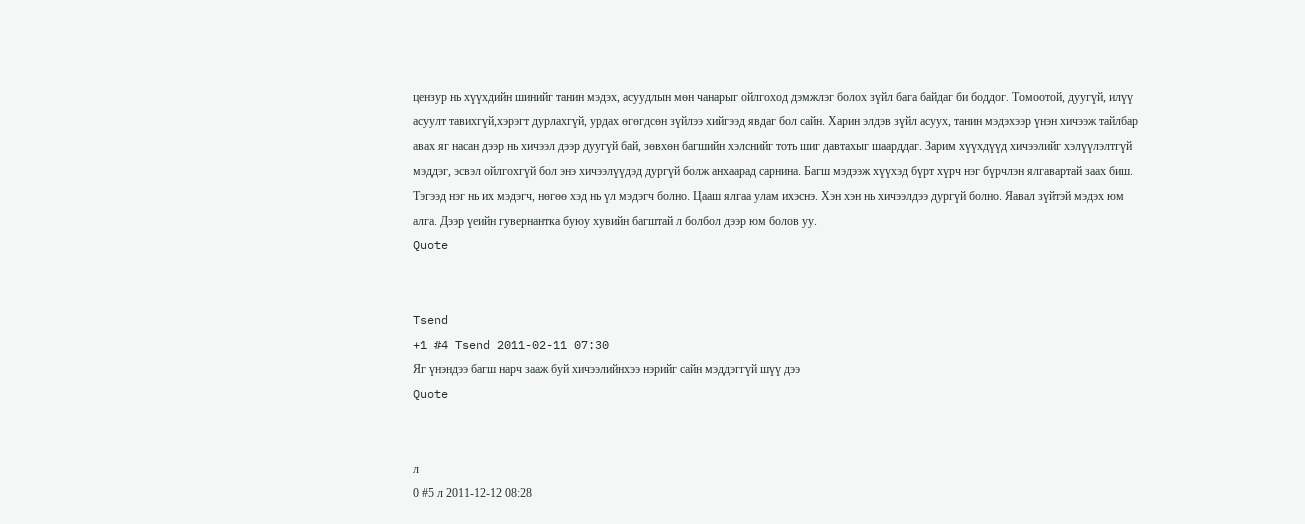цензур нь хүүхдийн шинийг танин мэдэх, асуудлын мөн чанарыг ойлгоход дэмжлэг болох зүйл бага байдаг би боддог. Томоотой, дуугүй, илүү асуулт тавихгүй,хэрэгт дурлахгүй, урдах өгөгдсөн зүйлээ хийгээд явдаг бол сайн. Харин элдэв зүйл асуух, танин мэдэхээр үнэн хичээж тайлбар авах яг насан дээр нь хичээл дээр дуугүй бай, зөвхөн багшийн хэлснийг тоть шиг давтахыг шаарддаг. Зарим хүүхдүүд хичээлийг хэлүүлэлтгүй мэддэг, эсвэл ойлгохгүй бол энэ хичээлүүдэд дургүй болж анхаарад сарнина. Багш мэдээж хүүхэд бүрт хүрч нэг бүрчлэн ялгавартай заах биш. Тэгээд нэг нь их мэдэгч, нөгөө хэд нь үл мэдэгч болно. Цааш ялгаа улам ихэснэ. Хэн хэн нь хичээлдээ дургүй болно. Яавал зүйтэй мэдэх юм алга. Дээр үеийн гувернантка буюу хувийн багштай л болбол дээр юм болов уу.
Quote


Tsend
+1 #4 Tsend 2011-02-11 07:30
Яг үнэндээ багш нарч зааж буй хичээлийнхээ нэрийг сайн мэддэггүй шүү дээ
Quote


л
0 #5 л 2011-12-12 08:28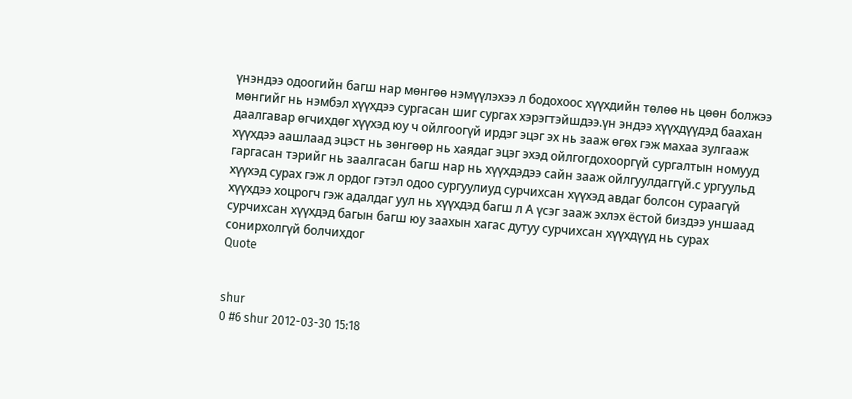үнэндээ одоогийн багш нар мөнгөө нэмүүлэхээ л бодохоос хүүхдийн төлөө нь цөөн болжээ мөнгийг нь нэмбэл хүүхдээ сургасан шиг сургах хэрэгтэйшдээ.үн эндээ хүүхдүүдэд баахан даалгавар өгчихдөг хүүхэд юу ч ойлгоогүй ирдэг эцэг эх нь зааж өгөх гэж махаа зулгааж хүүхдээ аашлаад эцэст нь зөнгөөр нь хаядаг эцэг эхэд ойлгогдохооргүй сургалтын номууд гаргасан тэрийг нь заалгасан багш нар нь хүүхдэдээ сайн зааж ойлгуулдаггүй.с ургуульд хүүхэд сурах гэж л ордог гэтэл одоо сургуулиуд сурчихсан хүүхэд авдаг болсон сураагүй хүүхдээ хоцрогч гэж адалдаг уул нь хүүхдэд багш л А үсэг зааж эхлэх ёстой биздээ уншаад сурчихсан хүүхдэд багын багш юу заахын хагас дутуу сурчихсан хүүхдүүд нь сурах сонирхолгүй болчихдог
Quote


shur
0 #6 shur 2012-03-30 15:18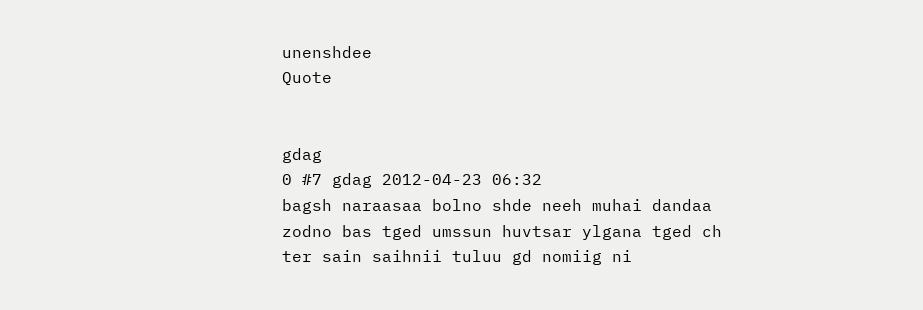unenshdee
Quote


gdag
0 #7 gdag 2012-04-23 06:32
bagsh naraasaa bolno shde neeh muhai dandaa zodno bas tged umssun huvtsar ylgana tged ch ter sain saihnii tuluu gd nomiig ni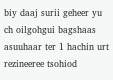biy daaj surii geheer yu ch oilgohgui bagshaas asuuhaar ter 1 hachin urt rezineeree tsohiod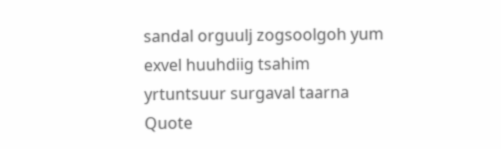sandal orguulj zogsoolgoh yum exvel huuhdiig tsahim yrtuntsuur surgaval taarna
Quote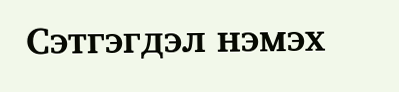Сэтгэгдэл нэмэх